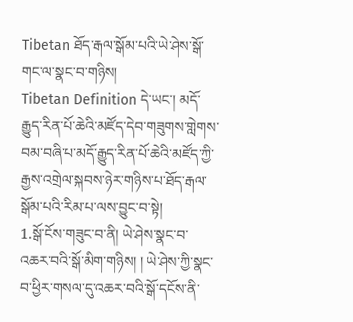Tibetan ཐོད་རྒལ་སྒོམ་པའི་ཡེ་ཤེས་སྒོ་གང་ལ་སྣང་བ་གཉིས།
Tibetan Definition དེ་ཡང་། མདོ་རྒྱུད་རིན་པོ་ཆེའི་མཛོད་དེབ་གཟུགས་གླེགས་བམ་བཞི་པ་མདོ་རྒྱུད་རིན་པོ་ཆེའི་མཛོད་ཀྱི་རྒྱས་འགྲེལ་སྐབས་ཉེར་གཉིས་པ་ཐོད་རྒལ་སྒོམ་པའི་རིམ་པ་ལས་བྱུང་བ་སྟེ།
1.སྒོ་ངོས་གཟུང་བ་ནི། ཡེ་ཤེས་སྣང་བ་འཆར་བའི་སྒོ་མིག་གཉིས། ། ཡེ་ཤེས་ཀྱི་སྣང་བ་ཕྱིར་གསལ་དུ་འཆར་བའི་སྒོ་དངོས་ནི་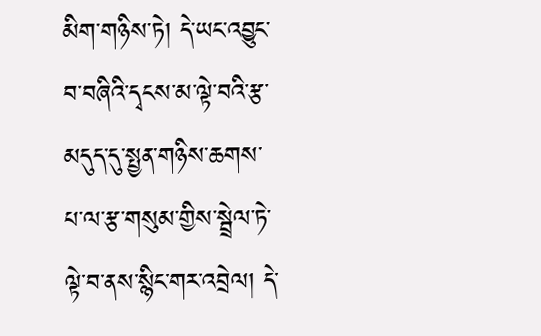མིག་གཉིས་ཏེ། དེ་ཡང་འབྱུང་བ་བཞིའི་དྭངས་མ་ལྟེ་བའི་རྩ་མདུད་དུ་སྤྱན་གཉིས་ཆགས་པ་ལ་རྩ་གསུམ་གྱིས་སྦྲེལ་ཏེ་ལྟེ་བ་ནས་སྙིང་གར་འབྲེལ། དེ་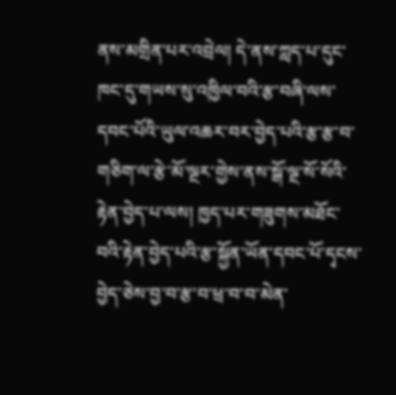ནས་མགྲིན་པར་འབྲེལ། དེ་ནས་ཀླད་པ་དུང་ཁང་དུ་གཡས་སུ་འཁྱིལ་བའི་རྩ་བཞི་ལས་དབང་པོའི་ཡུལ་འཆར་བར་བྱེད་པའི་རྩ་རྩ་བ་གཅིག་ལ་རྩེ་མོ་ལྔར་གྱེས་ནས་སྒོ་ལྔ་སོ་སོའི་རྟེན་བྱེད་པ་ལས། ཁྱད་པར་གཟུགས་མཐོང་བའི་རྟེན་བྱེད་པའི་རྩ་སྐྱོན་ཡོན་དབང་པོ་དྭངས་བྱེད་ཅེས་བྱ་བ་རྩ་བ་ཕྲ་བ་བ་མེན་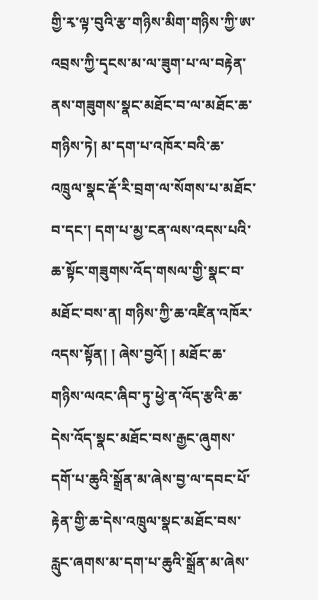གྱི་རྭ་ལྟ་བུའི་རྩ་གཉིས་མིག་གཉིས་ཀྱི་ཨ་འབྲས་ཀྱི་དྭངས་མ་ལ་ཟུག་པ་ལ་བརྟེན་ནས་གཟུགས་སྣང་མཐོང་བ་ལ་མཐོང་ཆ་གཉིས་ཏེ། མ་དག་པ་འཁོར་བའི་ཆ་འཁྲུལ་སྣང་རྡོ་རི་བྲག་ལ་སོགས་པ་མཐོང་བ་དང་། དག་པ་མྱ་ངན་ལས་འདས་པའི་ཆ་སྟོང་གཟུགས་འོད་གསལ་གྱི་སྣང་བ་མཐོང་བས་ན། གཉིས་ཀྱི་ཆ་འཛིན་འཁོར་འདས་སྟོན། ། ཞེས་བྱའོ། ། མཐོང་ཆ་གཉིས་ལའང་ཞིབ་ཏུ་ཕྱེ་ན་འོད་རྩའི་ཆ་དེས་འོད་སྣང་མཐོང་བས་རྒྱང་ཞུགས་དགོ་པ་ཆུའི་སྒྲོན་མ་ཞེས་བྱ་ལ་དབང་པོ་རྟེན་གྱི་ཆ་དེས་འཁྲུལ་སྣང་མཐོང་བས་རླུང་ཞགས་མ་དག་པ་ཆུའི་སྒྲོན་མ་ཞེས་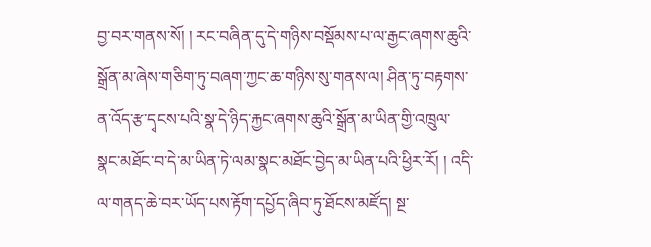བྱ་བར་གནས་སོ། ། རང་བཞིན་དུ་དེ་གཉིས་བསྡོམས་པ་ལ་རྒྱང་ཞགས་ཆུའི་སྒྲོན་མ་ཞེས་གཅིག་ཏུ་བཞག་ཀྱང་ཆ་གཉིས་སུ་གནས་ལ། ཤིན་ཏུ་བརྟགས་ན་འོད་རྩ་དྭངས་པའི་སྣ་དེ་ཉིད་རྐྱང་ཞགས་ཆུའི་སྒྲོན་མ་ཡིན་གྱི་འཁྲུལ་སྣང་མཐོང་བ་དེ་མ་ཡིན་ཏེ་ལམ་སྣང་མཐོང་བྱེད་མ་ཡིན་པའི་ཕྱིར་རོ། ། འདི་ལ་གནད་ཆེ་བར་ཡོད་པས་རྟོག་དཔྱོད་ཞིབ་ཏུ་ཐོངས་མཛོད། སྔ་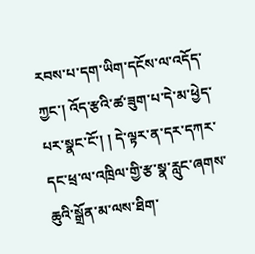རབས་པ་དག་ཡིག་དངོས་ལ་འདོད་ཀྱང་། འོད་རྩའི་ཚ་ཟུག་པ་དེ་མ་ཕྱེད་པར་སྣང་ངོ་། ། དེ་ལྟར་ན་དར་དཀར་དང་ཕྲ་ལ་འཁྲིལ་གྱི་རྩ་སྣ་རླུང་ཞགས་ཆུའི་སྒྲོན་མ་ལས་ཐིག་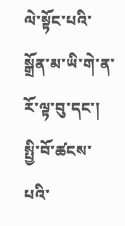ལེ་སྟོང་པའི་སྒྲོན་མ་ཡི་གེ་ན་རོ་ལྟ་བུ་དང་། སྤྱི་བོ་ཚངས་པའི་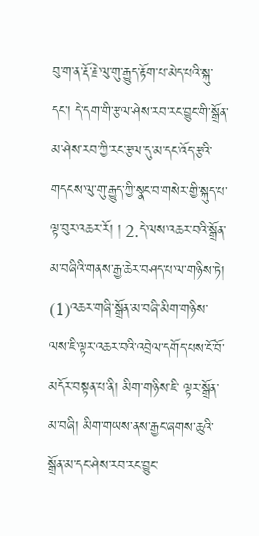བུ་ག་ན་རྡོ་རྗེ་ལུ་གུ་རྒྱུད་རྟོག་པ་མེད་པའི་སྐུ་དང་། དེ་དག་གི་རྩལ་ཤེས་རབ་རང་བྱུང་གི་སྒྲོན་མ་ཤེས་རབ་ཀྱི་རང་རྩལ་དུ་མ་དང་འོད་རྩའི་གདངས་ལུ་གུ་རྒྱུད་ཀྱི་སྣང་བ་གསེར་གྱི་སྐུད་པ་ལྟ་བུར་འཆར་རོ། ། 2.དེ་ལས་འཆར་བའི་སྒྲོན་མ་བཞིའི་གནས་རྒྱ་ཆེར་བཤད་པ་ལ་གཉིས་ཏེ། (1)འཆར་གཞི་སྒྲོན་མ་བཞི་མིག་གཉིས་ལས་ཇི་ལྟར་འཆར་བའི་འབྲེལ་དགོད་པས་ངོ་བོ་མདོར་བསྟན་པ་ནི། མིག་གཉིས་ཇི་ ལྟར་སྒྲོན་མ་བཞི། མིག་གཡས་ནས་རྒྱང་ཞགས་ཆུའི་སྒྲོན་མ་དང་ཤེས་རབ་རང་བྱུང་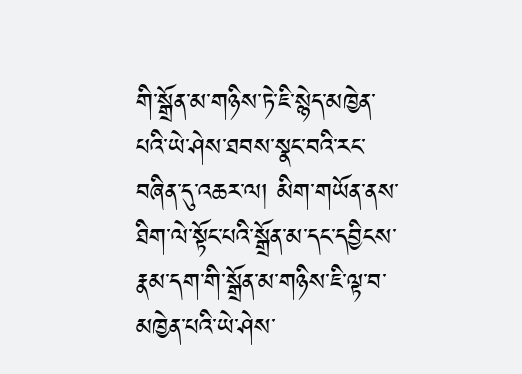གི་སྒྲོན་མ་གཉིས་ཏེ་ཇི་སྙེད་མཁྱེན་པའི་ཡེ་ཤེས་ཐབས་སྣང་བའི་རང་བཞིན་དུ་འཆར་ལ། མིག་གཡོན་ནས་ཐིག་ལེ་སྟོང་པའི་སྒྲོན་མ་དང་དབྱིངས་རྣམ་དག་གི་སྒྲོན་མ་གཉིས་ཇི་ལྟ་བ་མཁྱེན་པའི་ཡེ་ཤེས་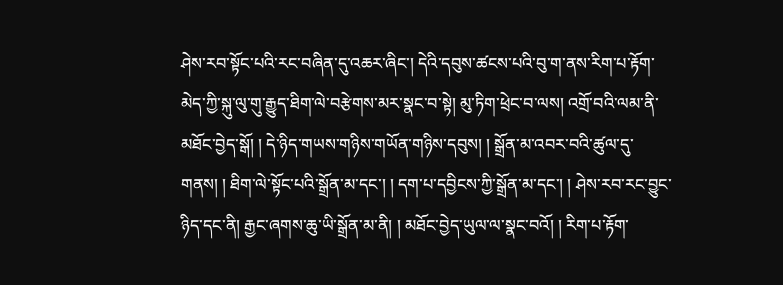ཤེས་རབ་སྟོང་པའི་རང་བཞིན་དུ་འཆར་ཞིང་། དེའི་དབུས་ཚངས་པའི་བུ་ག་ནས་རིག་པ་རྟོག་མེད་ཀྱི་སྐུ་ལུ་གུ་རྒྱུད་ཐིག་ལེ་བརྩེགས་མར་སྣང་བ་སྟེ། མུ་ཏིག་ཕྲེང་བ་ལས། འགྲོ་བའི་ལམ་ནི་མཐོང་བྱེད་སྒོ། ། དེ་ཉིད་གཡས་གཉིས་གཡོན་གཉིས་དབུས། ། སྒྲོན་མ་འབར་བའི་ཚུལ་དུ་གནས། ། ཐིག་ལེ་སྟོང་པའི་སྒྲོན་མ་དང་། ། དག་པ་དབྱིངས་ཀྱི་སྒྲོན་མ་དང་། ། ཤེས་རབ་རང་བྱུང་ཉིད་དང་ནི། རྒྱང་ཞགས་ཆུ་ཡི་སྒྲོན་མ་ནི། ། མཐོང་བྱེད་ཡུལ་ལ་སྣང་བའོ། ། རིག་པ་རྟོག་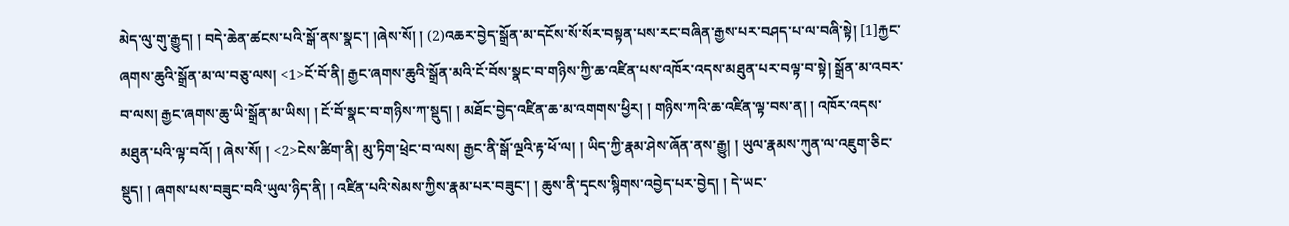མེད་ལུ་གུ་རྒྱུད། ། བདེ་ཆེན་ཚངས་པའི་སྒོ་ནས་སྣང་། །ཞེས་སོ། ། (2)འཆར་བྱེད་སྒྲོན་མ་དངོས་སོ་སོར་བསྟན་པས་རང་བཞིན་རྒྱས་པར་བཤད་པ་ལ་བཞི་སྟེ། [1]རྐྱང་ཞགས་ཆུའི་སྒྲོན་མ་ལ་བཅུ་ལས། <1>ངོ་བོ་ནི། རྒྱང་ཞགས་ཆུའི་སྒྲོན་མའི་ངོ་བོས་སྣང་བ་གཉིས་ཀྱི་ཆ་འཛིན་པས་འཁོར་འདས་མཐུན་པར་བལྟ་བ་སྟེ། སྒྲོན་མ་འབར་བ་ལས། རྒྱང་ཞགས་ཆུ་ཡི་སྒྲོན་མ་ཡིས། ། ངོ་བོ་སྣང་བ་གཉིས་ཀ་སྡུད། ། མཐོང་བྱེད་འཛིན་ཆ་མ་འགགས་ཕྱིར། ། གཉིས་ཀའི་ཆ་འཛིན་ལྟ་བས་ན། ། འཁོར་འདས་མཐུན་པའི་ལྟ་བའོ། ། ཞེས་སོ། ། <2>ངེས་ཚིག་ནི། མུ་ཏིག་ཕྲེང་བ་ལས། རྒྱང་ནི་སྒོ་ལྔའི་རྟ་ཕོ་ལ། ། ཡིད་ཀྱི་རྣམ་ཤེས་ཞོན་ནས་རྒྱུ། ། ཡུལ་རྣམས་ཀུན་ལ་འཇུག་ཅིང་སྡུད། ། ཞགས་པས་བཟུང་བའི་ཡུལ་ཉིད་ནི། ། འཛིན་པའི་སེམས་ཀྱིས་རྣམ་པར་བཟུང་། ། ཆུས་ནི་དྭངས་སྙིགས་འབྱེད་པར་བྱེད། ། དེ་ཡང་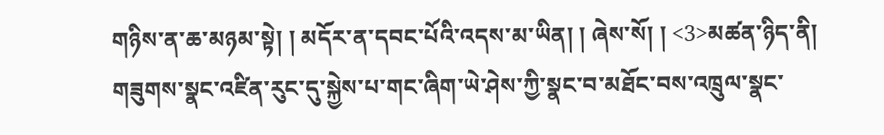གཉིས་ན་ཆ་མཉམ་སྟེ། ། མདོར་ན་དབང་པོའི་འདས་མ་ཡིན། ། ཞེས་སོ། ། <3>མཚན་ཉིད་ནི། གཟུགས་སྣང་འཛིན་རུང་དུ་སྐྱེས་པ་གང་ཞིག་ཡེ་ཤེས་ཀྱི་སྣང་བ་མཐོང་བས་འཁྲུལ་སྣང་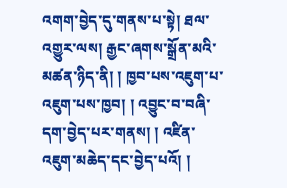འགག་བྱེད་དུ་གནས་པ་སྟེ། ཐལ་འགྱུར་ལས། རྒྱང་ཞགས་སྒྲོན་མའི་མཚན་ཉིད་ནི། ། ཁྱབ་པས་འཇུག་པ་འཇུག་པས་ཁྱབ། ། འབྱུང་བ་བཞི་དག་བྱེད་པར་གནས། ། འཛིན་འཇུག་མཆེད་དང་བྱེད་པའོ། །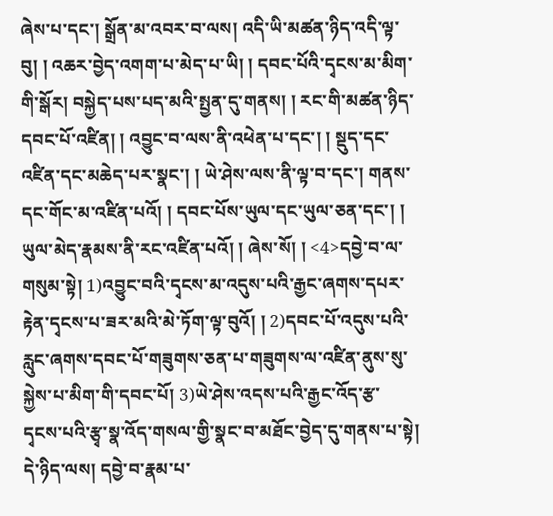ཞེས་པ་དང་། སྒྲོན་མ་འབར་བ་ལས། འདི་ཡི་མཚན་ཉིད་འདི་ལྟ་བུ། ། འཆར་བྱེད་འགག་པ་མེད་པ་ཡི། ། དབང་པོའི་དྭངས་མ་མིག་གི་སྒོར། བསྐྱེད་པས་པད་མའི་སྤྱན་དུ་གནས། ། རང་གི་མཚན་ཉིད་དབང་པོ་འཛིན། ། འབྱུང་བ་ལས་ནི་འཕེན་པ་དང་། ། སྡུད་དང་འཛིན་དང་མཆེད་པར་སྣང་། ། ཡེ་ཤེས་ལས་ནི་ལྟ་བ་དང་། གནས་དང་གོང་མ་འཛིན་པའོ། ། དབང་པོས་ཡུལ་དང་ཡུལ་ཅན་དང་། ། ཡུལ་མེད་རྣམས་ནི་རང་འཛིན་པའོ། ། ཞེས་སོ། ། <4>དབྱེ་བ་ལ་གསུམ་སྟེ། 1)འབྱུང་བའི་དྭངས་མ་འདུས་པའི་རྒྱང་ཞགས་དཔར་རྟེན་དྭངས་པ་ཟར་མའི་མེ་ཏོག་ལྟ་བུའོ། ། 2)དབང་པོ་འདུས་པའི་རླུང་ཞགས་དབང་པོ་གཟུགས་ཅན་པ་གཟུགས་ལ་འཛིན་ནུས་སུ་སྐྱེས་པ་མིག་གི་དབང་པོ། 3)ཡེ་ཤེས་འདས་པའི་རྒྱང་འོད་རྩ་དྭངས་པའི་རྩྭ་སྣ་འོད་གསལ་གྱི་སྣང་བ་མཐོང་བྱེད་དུ་གནས་པ་སྟེ། དེ་ཉིད་ལས། དབྱེ་བ་རྣམ་པ་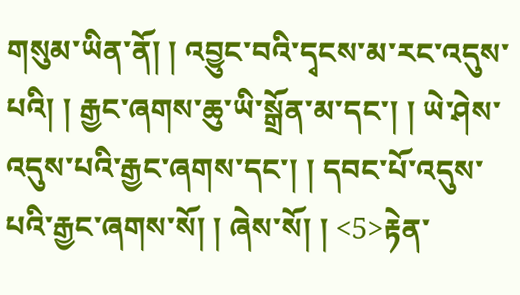གསུམ་ཡིན་ནོ། ། འབྱུང་བའི་དྭངས་མ་རང་འདུས་པའི། ། རྒྱང་ཞགས་ཆུ་ཡི་སྒྲོན་མ་དང་། ། ཡེ་ཤེས་འདུས་པའི་རྒྱང་ཞགས་དང་། ། དབང་པོ་འདུས་པའི་རྒྱང་ཞགས་སོ། ། ཞེས་སོ། ། <5>རྟེན་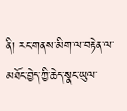ནི། རང་གནས་མིག་ལ་བརྟེན་ལ་མཐོང་བྱེད་ཀྱི་ཆེད་སྣང་ཡུལ་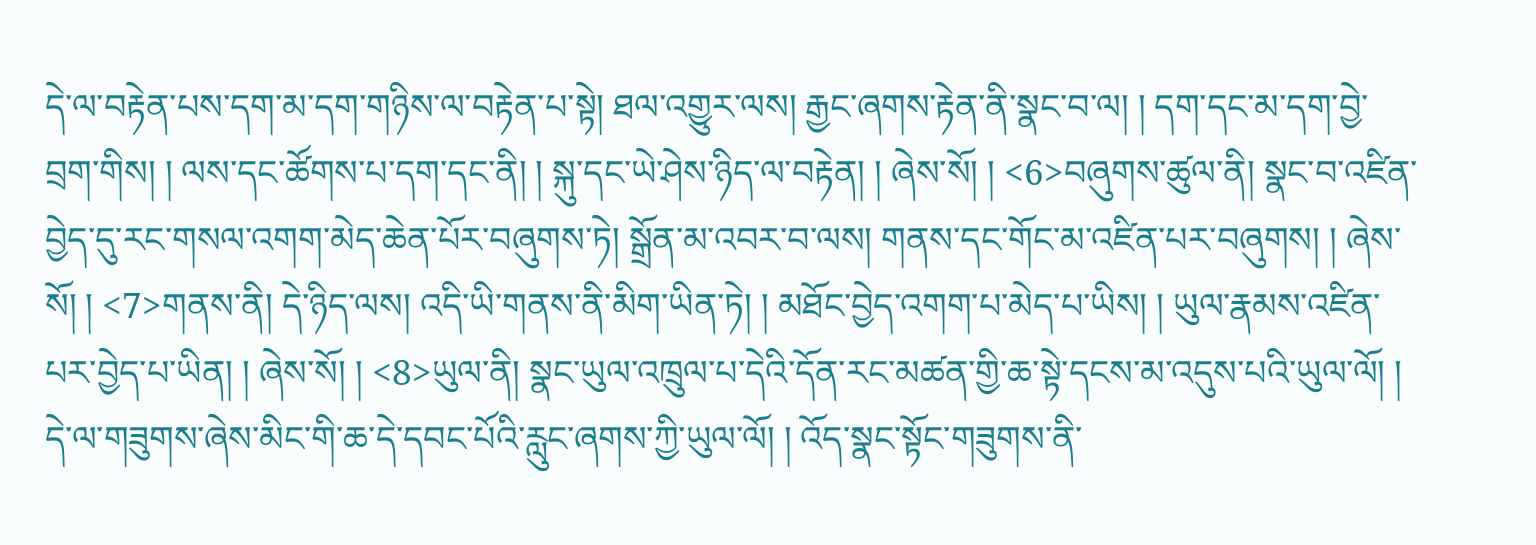དེ་ལ་བརྟེན་པས་དག་མ་དག་གཉིས་ལ་བརྟེན་པ་སྟེ། ཐལ་འགྱུར་ལས། རྒྱང་ཞགས་རྟེན་ནི་སྣང་བ་ལ། ། དག་དང་མ་དག་བྱེ་བྲག་གིས། ། ལས་དང་ཚོགས་པ་དག་དང་ནི། ། སྐུ་དང་ཡེ་ཤེས་ཉིད་ལ་བརྟེན། ། ཞེས་སོ། ། <6>བཞུགས་ཚུལ་ནི། སྣང་བ་འཛིན་བྱེད་དུ་རང་གསལ་འགག་མེད་ཆེན་པོར་བཞུགས་ཏེ། སྒྲོན་མ་འབར་བ་ལས། གནས་དང་གོང་མ་འཛིན་པར་བཞུགས། ། ཞེས་ སོ། ། <7>གནས་ནི། དེ་ཉིད་ལས། འདི་ཡི་གནས་ནི་མིག་ཡིན་ཏེ། ། མཐོང་བྱེད་འགག་པ་མེད་པ་ཡིས། ། ཡུལ་རྣམས་འཛིན་པར་བྱེད་པ་ཡིན། ། ཞེས་སོ། ། <8>ཡུལ་ནི། སྣང་ཡུལ་འཁྲུལ་པ་དེའི་དོན་རང་མཚན་གྱི་ཆ་སྟེ་དངས་མ་འདུས་པའི་ཡུལ་ལོ། ། དེ་ལ་གཟུགས་ཞེས་མིང་གི་ཆ་དེ་དབང་པོའི་རླུང་ཞགས་ཀྱི་ཡུལ་ལོ། ། འོད་སྣང་སྟོང་གཟུགས་ནི་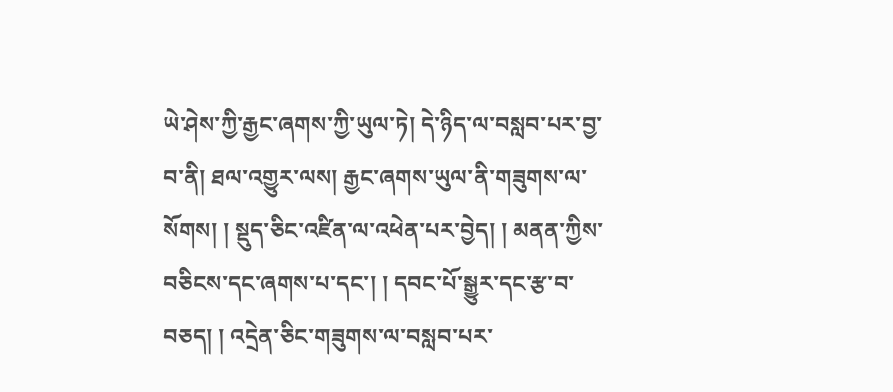ཡེ་ཤེས་ཀྱི་རྒྱང་ཞགས་ཀྱི་ཡུལ་ཏེ། དེ་ཉིད་ལ་བསླབ་པར་བྱ་བ་ནི། ཐལ་འགྱུར་ལས། རྒྱང་ཞགས་ཡུལ་ནི་གཟུགས་ལ་སོགས། ། སྡུད་ཅིང་འཛིན་ལ་འཕེན་པར་བྱེད། ། མནན་ཀྱིས་བཅིངས་དང་ཞགས་པ་དང་། ། དབང་པོ་སྒྱུར་དང་རྩ་བ་བཅད། ། འདྲེན་ཅིང་གཟུགས་ལ་བསླབ་པར་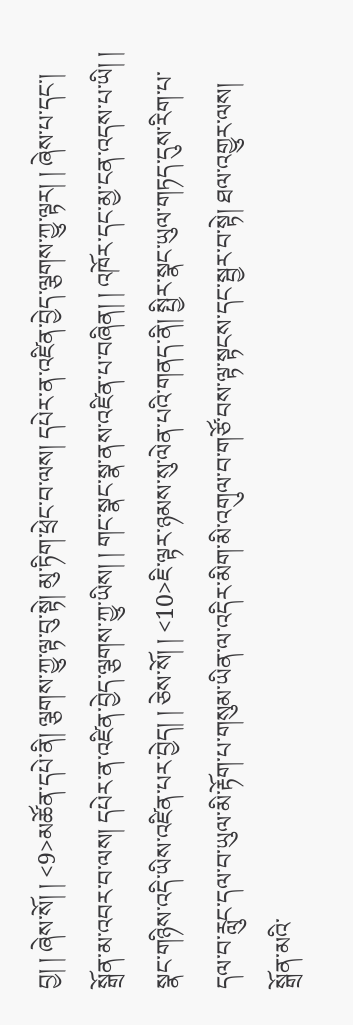བྱ། ། ཞེས་སོ། ། <9>མཚོན་དཔེ་ནི། ལྕགས་ཀྱུ་ལྟ་བུ་སྟེ། མུ་ཏིག་ཕྲེང་བ་ལས། དཔེར་ན་འཛིན་བྱེད་ལྕགས་ཀྱུ་ལྟར། ། ཞེས་པ་དང་། སྒྲོན་མ་འབར་བ་ལས། དཔེར་ན་འཛིན་བྱེད་ལྕགས་ཀྱུ་ཡིས། ། གང་སྣང་སྣ་ནས་འཛིན་པ་བཞིན། ། འཁོར་དང་མྱ་ངན་འདས་པ་ཡི། ། སྣང་གཉིས་འདི་ཡིས་འཛིན་པར་བྱེད། ། ཅེས་སོ། ། <10>ཇི་ལྟར་ཉམས་སུ་ལེན་པའི་གནད་ནི། སྤྱིར་སྣང་ཡུལ་གཏད་དུས་རིག་པ་དལ་བ་རླུང་དལ་བ་ཡུལ་མི་རྟོག་པ་གསུམ་ཡིན་ལ་འདིར་མིག་མི་འགུལ་བ་གཙོ་བས་ལྟ་སྟངས་དང་སྦྱར་བ་སྟེ། ཐལ་འགྱུར་ལས། སྒྲོན་མའི་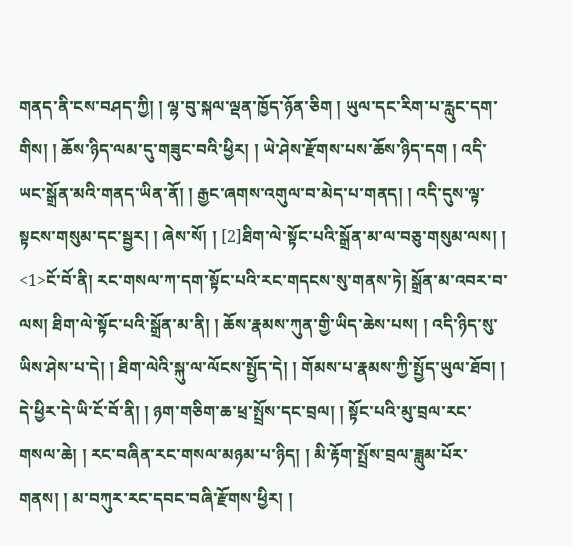གནད་ནི་ངས་བཤད་ཀྱི། ། ལྷ་བུ་སྐལ་ལྡན་ཁྱོད་ཉོན་ཅིག ། ཡུལ་དང་རིག་པ་རླུང་དག་གིས། ། ཆོས་ཉིད་ལམ་དུ་གཟུང་བའི་ཕྱིར། ། ཡེ་ཤེས་རྫོགས་པས་ཆོས་ཉིད་དག ། འདི་ཡང་སྒྲོན་མའི་གནད་ཡིན་ནོ། ། རྒྱང་ཞགས་འགུལ་བ་མེད་པ་གནད། ། འདི་དུས་ལྟ་སྟངས་གསུམ་དང་སྦྱར། ། ཞེས་སོ། ། [2]ཐིག་ལེ་སྟོང་པའི་སྒྲོན་མ་ལ་བཅུ་གསུམ་ལས། ། <1>ངོ་བོ་ནི། རང་གསལ་ཀ་དག་སྟོང་པའི་རང་གདངས་སུ་གནས་ཏེ། སྒྲོན་མ་འབར་བ་ལས། ཐིག་ལེ་སྟོང་པའི་སྒྲོན་མ་ནི། ། ཆོས་རྣམས་ཀུན་གྱི་ཡིད་ཆེས་པས། ། འདི་ཉིད་སུ་ཡིས་ཤེས་པ་དེ། ། ཐིག་ལེའི་སྐུ་ལ་ལོངས་སྤྱོད་དེ། ། གོམས་པ་རྣམས་ཀྱི་སྤྱོད་ཡུལ་ཐོབ། ། དེ་ཕྱིར་དེ་ཡི་ངོ་བོ་ནི། ། ཉག་གཅིག་ཆ་ཕྲ་སྤྲོས་དང་བྲལ། ། སྟོང་པའི་མུ་བྲལ་རང་གསལ་ཆེ། ། རང་བཞིན་རང་གསལ་མཉམ་པ་ཉིད། ། མི་རྟོག་སྤྲོས་བྲལ་ཟླུམ་པོར་གནས། ། མ་བཀུར་རང་དབང་བཞི་རྫོགས་ཕྱིར། །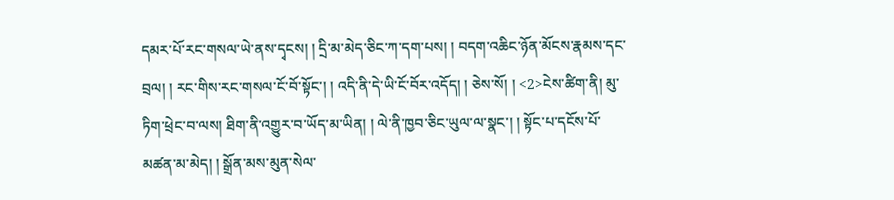དམར་པོ་རང་གསལ་ཡེ་ནས་དྭངས། ། དྲི་མ་མེད་ཅིང་ཀ་དག་པས། ། བདག་འཆིང་ཉོན་མོངས་རྣམས་དང་བྲལ། ། རང་གིས་རང་གསལ་ངོ་བོ་སྟོང་། ། འདི་ནི་དེ་ཡི་ངོ་བོར་འདོད། ། ཅེས་སོ། ། <2>ངེས་ཚིག་ནི། མུ་ཏིག་ཕྲེང་བ་ལས། ཐིག་ནི་འགྱུར་བ་ཡོད་མ་ཡིན། ། ལེ་ནི་ཁྱབ་ཅིང་ཡུལ་ལ་སྣང་། ། སྟོང་པ་དངོས་པོ་མཚན་མ་མེད། ། སྒྲོན་མས་མུན་སེལ་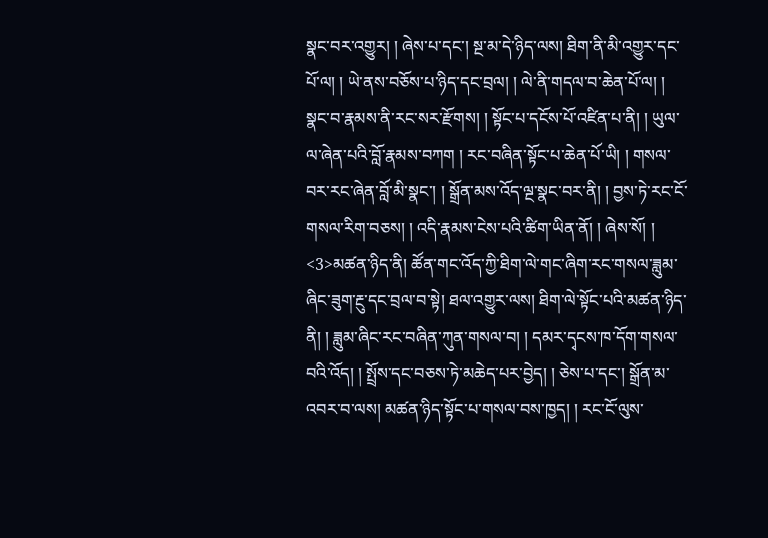སྣང་བར་འགྱུར། ། ཞེས་པ་དང་། སྔ་མ་དེ་ཉིད་ལས། ཐིག་ནི་མི་འགྱུར་དང་པོ་ལ། ། ཡེ་ནས་བཅོས་པ་ཉིད་དང་བྲལ། ། ལེ་ནི་གདལ་བ་ཆེན་པོ་ལ། ། སྣང་བ་རྣམས་ནི་རང་སར་རྫོགས། ། སྟོང་པ་དངོས་པོ་འཛིན་པ་ནི། ། ཡུལ་ལ་ཞེན་པའི་བློ་རྣམས་བཀག ། རང་བཞིན་སྟོང་པ་ཆེན་པོ་ཡི། ། གསལ་བར་རང་ཞེན་བློ་མི་སྣང་། ། སྒྲོན་མས་འོད་ལྔ་སྣང་བར་ནི། ། བྱས་ཏེ་རང་ངོ་གསལ་རིག་བཅས། ། འདི་རྣམས་ངེས་པའི་ཚིག་ཡིན་ནོ། ། ཞེས་སོ། ། <3>མཚན་ཉིད་ནི། ཚོན་གང་འོད་ཀྱི་ཐིག་ལེ་གང་ཞིག་རང་གསལ་ཟླུམ་ཞིང་ཟུག་རྔུ་དང་བྲལ་བ་སྟེ། ཐལ་འགྱུར་ལས། ཐིག་ལེ་སྟོང་པའི་མཚན་ཉིད་ནི། ། ཟླུམ་ཞིང་རང་བཞིན་ཀུན་གསལ་བ། ། དམར་དྭངས་ཁ་དོག་གསལ་བའི་འོད། ། སྤྲོས་དང་བཅས་ཏེ་མཆེད་པར་བྱེད། ། ཅེས་པ་དང་། སྒྲོན་མ་འབར་བ་ལས། མཚན་ཉིད་སྟོང་པ་གསལ་བས་ཁྱད། ། རང་ངོ་ལུས་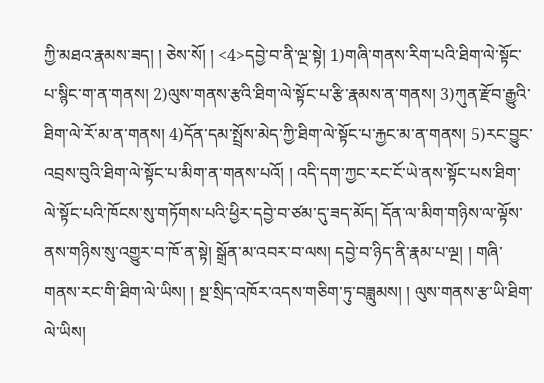ཀྱི་མཐའ་རྣམས་ཟད། ། ཅེས་སོ། ། <4>དབྱེ་བ་ནི་ལྔ་སྟེ། 1)གཞི་གནས་རིག་པའི་ཐིག་ལེ་སྟོང་པ་སྙིང་ག་ན་གནས། 2)ལུས་གནས་རྩའི་ཐིག་ལེ་སྟོང་པ་རྩི་རྣམས་ན་གནས། 3)ཀུན་རྫོབ་རྒྱུའི་ཐིག་ལེ་རོ་མ་ན་གནས། 4)དོན་དམ་སྤྲོས་མེད་ཀྱི་ཐིག་ལེ་སྟོང་པ་རྐྱང་མ་ན་གནས། 5)རང་བྱུང་འབྲས་བུའི་ཐིག་ལེ་སྟོང་པ་མིག་ན་གནས་པའོ། ། འདི་དག་ཀྱང་རང་ངོ་ཡེ་ནས་སྟོང་པས་ཐིག་ལེ་སྟོང་པའི་ཁོངས་སུ་གཏོགས་པའི་ཕྱིར་དབྱེ་བ་ཙམ་དུ་ཟད་མོད། དོན་ལ་མིག་གཉིས་ལ་ལྟོས་ནས་གཉིས་སུ་འགྱུར་བ་ཁོ་ན་སྟེ། སྒྲོན་མ་འབར་བ་ལས། དབྱེ་བ་ཉིད་ནི་རྣམ་པ་ལྔ། ། གཞི་གནས་རང་གི་ཐིག་ལེ་ཡིས། ། སྔ་སྲིད་འཁོར་འདས་གཅིག་ཏུ་བཟླུམས། ། ལུས་གནས་རྩ་ཡི་ཐིག་ལེ་ཡིས།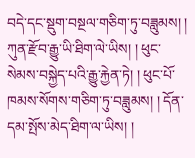བདེ་དང་སྡུག་བསྔལ་གཅིག་ཏུ་བཟླུམས། ། ཀུན་རྫོབ་རྒྱུ་ཡི་ཐིག་ལེ་ཡིས། ། ཕུང་སེམས་བསྐྱེད་པའི་རྒྱུ་རྐྱེན་ཏེ། ། ཕུང་པོ་ཁམས་སོགས་གཅིག་ཏུ་བཟླུམས། ། དོན་དམ་སྤོས་མེད་ཐིག་ལ་ཡིས། །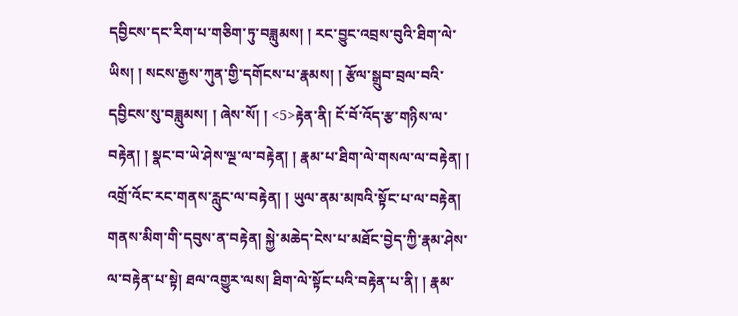དབྱིངས་དང་རིག་པ་གཅིག་ཏུ་བཟླུམས། ། རང་བྱུང་འབྲས་བུའི་ཐིག་ལེ་ཡིས། ། སངས་རྒྱས་ཀུན་གྱི་དགོངས་པ་རྣམས། ། རྩོལ་སྒྲུབ་བྲལ་བའི་དབྱིངས་སུ་བཟླུམས། ། ཞེས་སོ། ། <5>རྟེན་ནི། ངོ་བོ་འོད་རྩ་གཉིས་ལ་བརྟེན། ། སྣང་བ་ཡེ་ཤེས་ལྔ་ལ་བརྟེན། ། རྣམ་པ་ཐིག་ལེ་གསལ་ལ་བརྟེན། ། འགྲོ་འོང་རང་གནས་རླུང་ལ་བརྟེན། ། ཡུལ་ནམ་མཁའི་སྟོང་པ་ལ་བརྟེན། གནས་མིག་གི་དབུས་ན་བརྟེན། སྐྱེ་མཆེད་ངེས་པ་མཐོང་བྱེད་ཀྱི་རྣམ་ཤེས་ལ་བརྟེན་པ་སྟེ། ཐལ་འགྱུར་ལས། ཐིག་ལེ་སྟོང་པའི་བརྟེན་པ་ནི། ། རྣམ་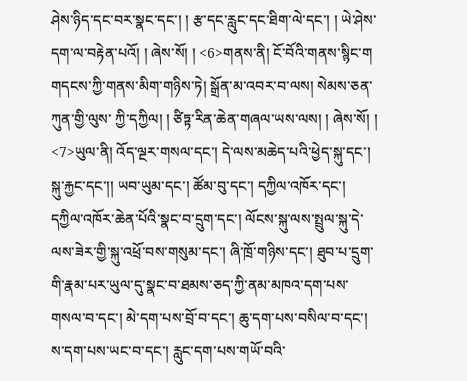ཤེས་ཉིད་དང་བར་སྣང་དང་། ། རྩ་དང་རླུང་དང་ཐིག་ལེ་དང་། ། ཡེ་ཤེས་དག་ལ་བརྟེན་པའོ། ། ཞེས་སོ། ། <6>གནས་ནི། ངོ་བོའི་གནས་སྙིང་ག གདངས་ཀྱི་གནས་མིག་གཉིས་ཏེ། སྒྲོན་མ་འབར་བ་ལས། སེམས་ཅན་ཀུན་གྱི་ལུས་ ཀྱི་དཀྱིལ། ། ཙིཏྟ་རིན་ཆེན་གཞལ་ཡས་ལས། ། ཞེས་སོ། ། <7>ཡུལ་ནི། འོད་ལྔར་གསལ་དང་། དེ་ལས་མཆེད་པའི་ཕྱེད་སྐུ་དང་། སྐུ་རྐྱང་དང་།། ཡབ་ཡུམ་དང་། ཚོམ་བུ་དང་། དཀྱིལ་འཁོར་དང་། དཀྱིལ་འཁོར་ཆེན་པོའི་སྣང་བ་དྲུག་དང་། ལོངས་སྐུ་ལས་སྤྲུལ་སྐུ་དེ་ལས་ཟེར་གྱི་སྐུ་འཕྲོ་བས་གསུམ་དང་། ཞི་ཁྲོ་གཉིས་དང་། ཐུབ་པ་དྲུག་གི་རྣམ་པར་ཡུལ་དུ་སྣང་བ་ཐམས་ཅད་ཀྱི་ནམ་མཁའ་དག་པས་གསལ་བ་དང་། མེ་དག་པས་བྲོ་བ་དང་། ཆུ་དག་པས་བསིལ་བ་དང་། ས་དག་པས་ཡང་བ་དང་། རླུང་དག་པས་གཡོ་བའི་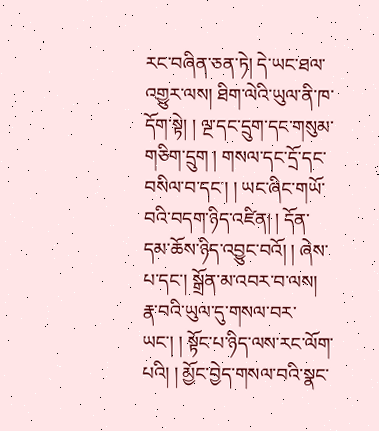རང་བཞིན་ཅན་ཏེ། དེ་ཡང་ཐལ་འགྱུར་ལས། ཐིག་ལེའི་ཡུལ་ནི་ཁ་དོག་སྟེ། ། ལྔ་དང་དྲུག་དང་གསུམ་གཅིག་དྲུག ། གསལ་དང་དྲོ་དང་བསིལ་བ་དང་། ། ཡང་ཞིང་གཡོ་བའི་བདག་ཉིད་འཛིན། ། དོན་དམ་ཆོས་ཉིད་འབྱུང་བའོ། ། ཞེས་པ་དང་། སྒྲོན་མ་འབར་བ་ལས། རྣ་བའི་ཡུལ་དུ་གསལ་བར་ཡང་། ། སྟོང་པ་ཉིད་ལས་རང་ལོག་པའི། ། མྱོང་བྱེད་གསལ་བའི་སྣང་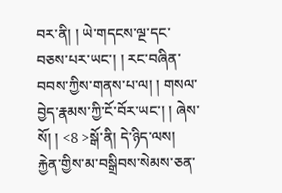བར་ནི། ། ཡེ་གདངས་ལྔ་དང་བཅས་པར་ཡང་། ། རང་བཞིན་བབས་ཀྱིས་གནས་པ་ལ། ། གསལ་བྱེད་རྣམས་ཀྱི་ངོ་བོར་ཡང་། ། ཞེས་སོ། ། <8 >སྒོ་ནི། དེ་ཉིད་ལས། རྐྱེན་གྱིས་མ་བསྒྲིབས་སེམས་ཅན་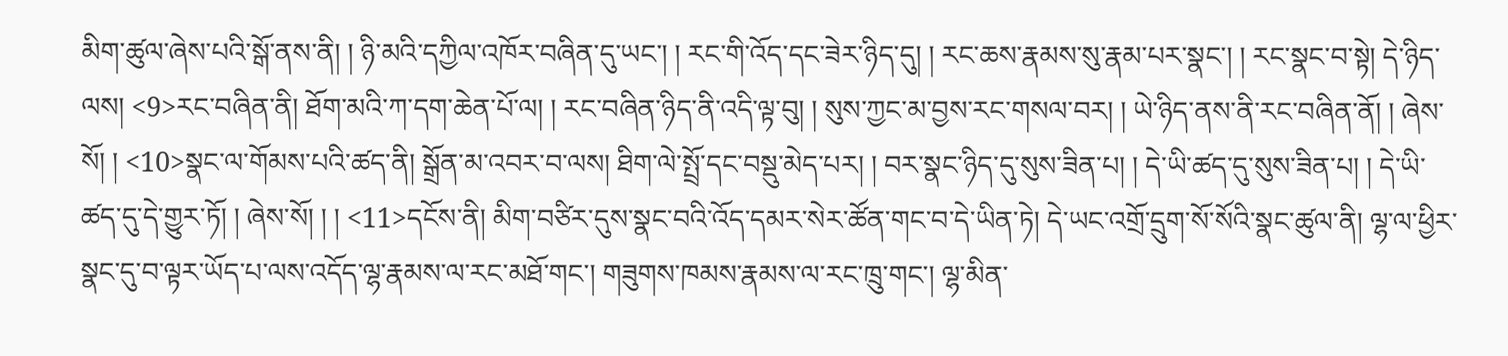མིག་ཚུལ་ཞེས་པའི་སྒོ་ནས་ནི། ། ཉི་མའི་དཀྱིལ་འཁོར་བཞིན་དུ་ཡང་། ། རང་གི་འོད་དང་ཟེར་ཉིད་དུ། ། རང་ཆས་རྣམས་སུ་རྣམ་པར་སྣང་། ། རང་སྣང་བ་སྟེ། དེ་ཉིད་ལས། <9>རང་བཞིན་ནི། ཐོག་མའི་ཀ་དག་ཆེན་པོ་ལ། ། རང་བཞིན་ཉིད་ནི་འདི་ལྟ་བུ། ། སུས་ཀྱང་མ་བྱས་རང་གསལ་བར། ། ཡེ་ཉིད་ནས་ནི་རང་བཞིན་ནོ། ། ཞེས་སོ། ། <10>སྣང་ལ་གོམས་པའི་ཚད་ནི། སྒྲོན་མ་འབར་བ་ལས། ཐིག་ལེ་སྤྲོ་དང་བསྡུ་མེད་པར། ། བར་སྣང་ཉིད་དུ་སུས་ཟིན་པ། ། དེ་ཡི་ཚད་དུ་སུས་ཟིན་པ། ། དེ་ཡི་ཚད་དུ་དེ་གྱུར་ཏོ། ། ཞེས་སོ། ། ། <11>དངོས་ནི། མིག་བཙིར་དུས་སྣང་བའི་འོད་དམར་སེར་ཚོན་གང་བ་དེ་ཡིན་ཏེ། དེ་ཡང་འགྲོ་དྲུག་སོ་སོའི་སྣང་ཚུལ་ནི། ལྷ་ལ་ཕྱིར་སྣང་དུ་བ་ལྟར་ཡོད་པ་ལས་འདོད་ལྷ་རྣམས་ལ་རང་མཐོ་གང་། གཟུགས་ཁམས་རྣམས་ལ་རང་ཁྲུ་གང་། ལྷ་མིན་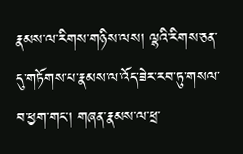རྣམས་ལ་རིགས་གཉིས་ལས། ལྷའི་རིགས་ཅན་དུ་གཏོགས་པ་རྣམས་ལ་འོད་ཟེར་རབ་ཏུ་གསལ་བ་ཕྱག་གང་། གཞན་རྣམས་ལ་ཕྲ་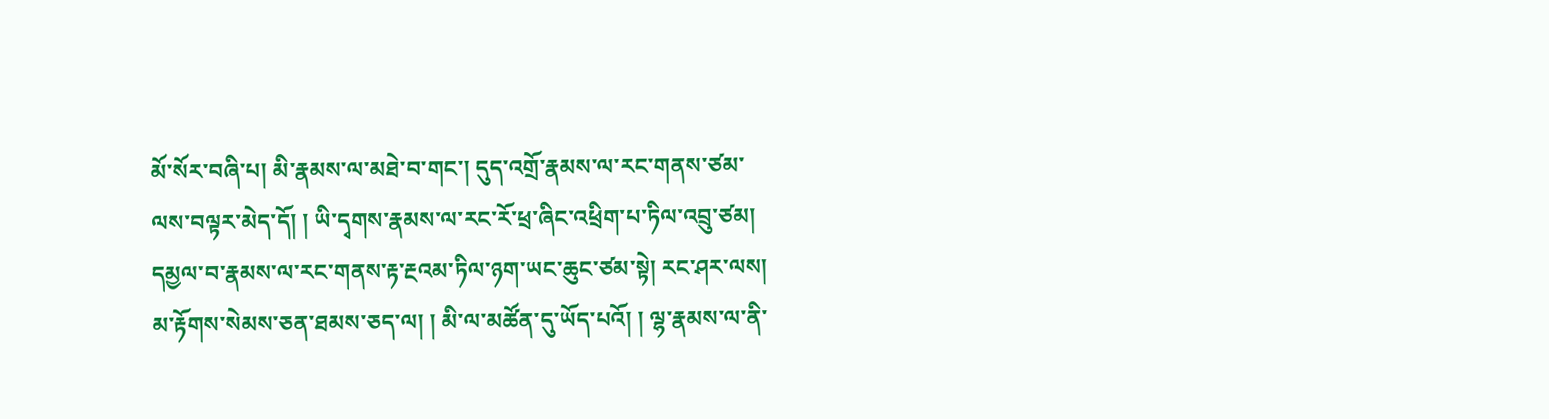མོ་སོར་བཞི་པ། མི་རྣམས་ལ་མཐེ་བ་གང་། དུད་འགྲོ་རྣམས་ལ་རང་གནས་ཙམ་ལས་བལྟར་མེད་དོ། ། ཡི་དྭགས་རྣམས་ལ་རང་རོ་ཕྲ་ཞིང་འཕྲིག་པ་ཏིལ་འབྲུ་ཙམ། དམྱལ་བ་རྣམས་ལ་རང་གནས་རྟ་རྔའམ་ཏིལ་ཉག་ཡང་ཆུང་ཙམ་སྟེ། རང་ཤར་ལས། མ་རྟོགས་སེམས་ཅན་ཐམས་ཅད་ལ། ། མི་ལ་མཚོན་དུ་ཡོད་པའོ། ། ལྷ་རྣམས་ལ་ནི་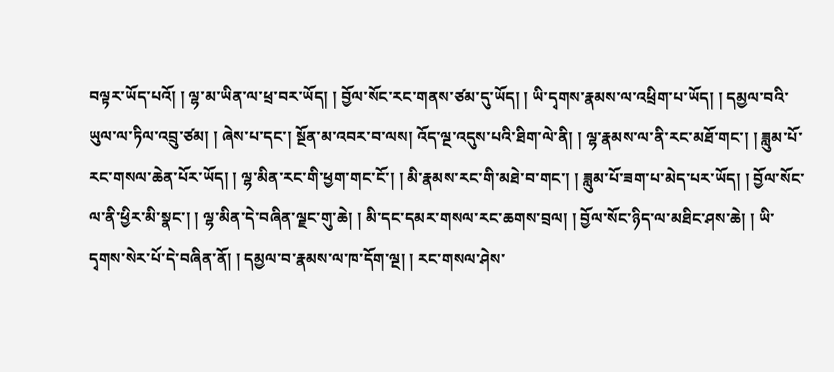བལྟར་ཡོད་པའོ། ། ལྷ་མ་ཡིན་ལ་ཕྲ་བར་ཡོད། ། བྱོལ་སོང་རང་གནས་ཙམ་དུ་ཡོད། ། ཡི་དྭགས་རྣམས་ལ་འཕྲིག་པ་ཡོད། ། དམྱལ་བའི་ཡུལ་ལ་ཏིལ་འབྲུ་ཙམ། ། ཞེས་པ་དང་། སྔོན་མ་འབར་བ་ལས། འོད་ལྔ་འདུས་པའི་ཐིག་ལེ་ནི། ། ལྷ་རྣམས་ལ་ནི་རང་མཐོ་གང་། ། ཟླུམ་པོ་རང་གསལ་ཆེན་པོར་ཡོད། ། ལྷ་མིན་རང་གི་ཕྱག་གང་ངོ་། ། མི་རྣམས་རང་གི་མཐེ་བ་གང་། ། ཟླུམ་པོ་ཟག་པ་མེད་པར་ཡོད། ། བྱོལ་སོང་ལ་ནི་ཕྱིར་མི་སྣང་། ། ལྷ་མིན་དེ་བཞིན་ལྗང་གུ་ཆེ། ། མི་དང་དམར་གསལ་རང་ཆགས་བྲལ། ། བྱོལ་སོང་ཉིད་ལ་མཐིང་ཤས་ཆེ། ། ཡི་དྭགས་སེར་པོ་དེ་བཞིན་ནོ། ། དམྱལ་བ་རྣམས་ལ་ཁ་དོག་ལྔ། ། རང་གསལ་ཤེས་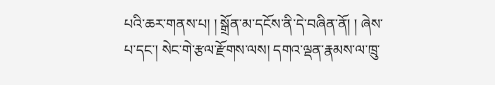པའི་ཆར་གནས་པ། ། སྒྲོན་མ་དངོས་ནི་དེ་བཞིན་ནོ། ། ཞེས་པ་དང་། སེང་གེ་རྩལ་རྫོགས་ལས། དགའ་ལྡན་རྣམས་ལ་ཁྲུ་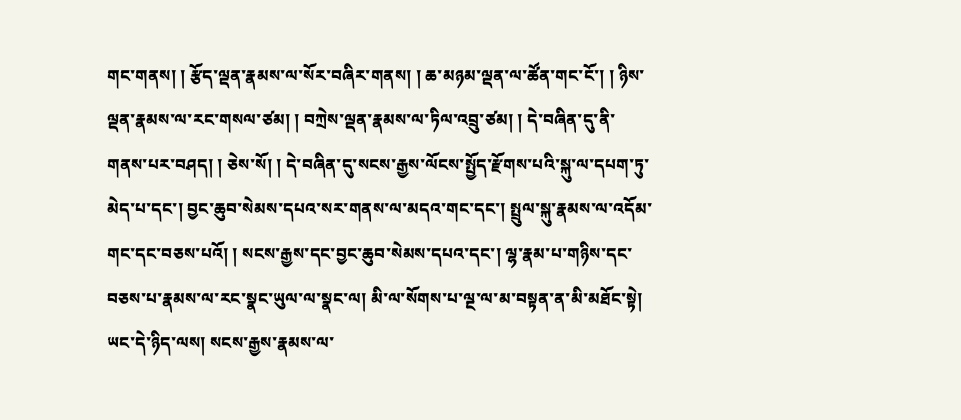གང་གནས། ། རྩོད་ལྡན་རྣམས་ལ་སོར་བཞིར་གནས། ། ཆ་མཉམ་ལྡན་ལ་ཚོན་གང་ངོ་། ། ཉིས་ལྡན་རྣམས་ལ་རང་གསལ་ཙམ། ། བཀྲེས་ལྡན་རྣམས་ལ་ཏིལ་འབྲུ་ཙམ། ། དེ་བཞིན་དུ་ནི་གནས་པར་བཤད། ། ཅེས་སོ། ། དེ་བཞིན་དུ་སངས་རྒྱས་ལོངས་སྤྱོད་རྫོགས་པའི་སྐུ་ལ་དཔག་ཏུ་མེད་པ་དང་། བྱང་ཆུབ་སེམས་དཔའ་སར་གནས་ལ་མདའ་གང་དང་། སྤྲུལ་སྐུ་རྣམས་ལ་འདོམ་གང་དང་བཅས་པའོ། ། སངས་རྒྱས་དང་བྱང་ཆུབ་སེམས་དཔའ་དང་། ལྷ་རྣམ་པ་གཉིས་དང་བཅས་པ་རྣམས་ལ་རང་སྣང་ཡུལ་ལ་སྣང་ལ། མི་ལ་སོགས་པ་ལྔ་ལ་མ་བསྟན་ན་མི་མཐོང་སྟེ། ཡང་དེ་ཉིད་ལས། སངས་རྒྱས་རྣམས་ལ་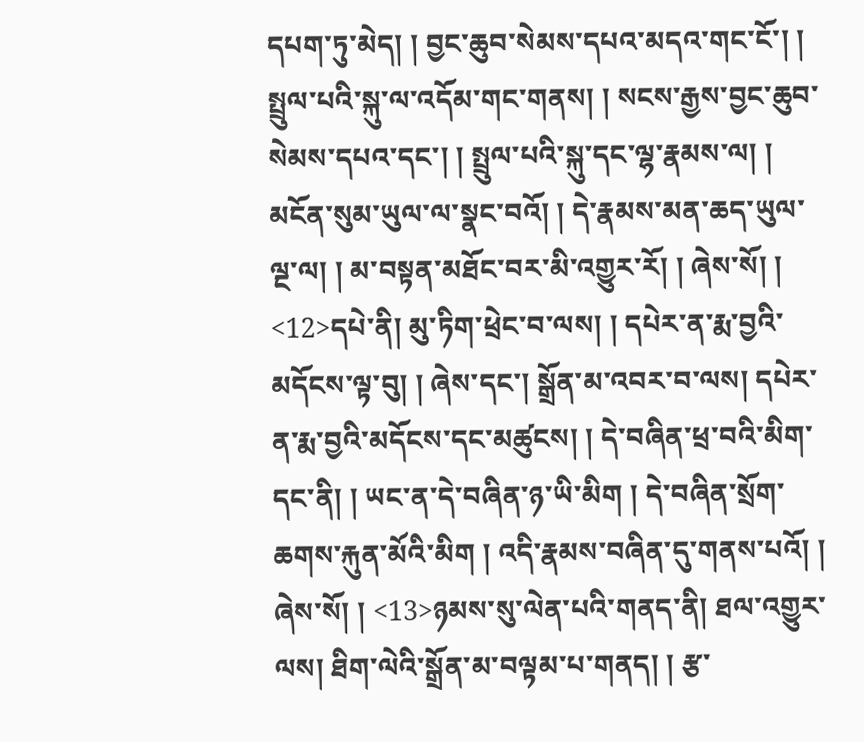དཔག་ཏུ་མེད། ། བྱང་ཆུབ་སེམས་དཔའ་མདའ་གང་ངོ་། ། སྤྲུལ་པའི་སྐུ་ལ་འདོམ་གང་གནས། ། སངས་རྒྱས་བྱང་ཆུབ་སེམས་དཔའ་དང་། ། སྤྲུལ་པའི་སྐུ་དང་ལྷ་རྣམས་ལ། ། མངོན་སུམ་ཡུལ་ལ་སྣང་བའོ། ། དེ་རྣམས་མན་ཆད་ཡུལ་ལྔ་ལ། ། མ་བསྟན་མཐོང་བར་མི་འགྱུར་རོ། ། ཞེས་སོ། ། <12>དཔེ་ནི། མུ་ཏིག་ཕྲེང་བ་ལས། ། དཔེར་ན་རྨ་བྱའི་མདོངས་ལྟ་བུ། ། ཞེས་དང་། སྒྲོན་མ་འབར་བ་ལས། དཔེར་ན་རྨ་བྱའི་མདོངས་དང་མཚུངས། ། དེ་བཞིན་ཕྲ་བའི་མིག་དང་ནི། ། ཡང་ན་དེ་བཞིན་ཉ་ཡི་མིག ། དེ་བཞིན་སྲོག་ཆགས་རྐུན་མོའི་མིག ། འདི་རྣམས་བཞིན་དུ་གནས་པའོ། ། ཞེས་སོ། ། <13>ཉམས་སུ་ལེན་པའི་གནད་ནི། ཐལ་འགྱུར་ལས། ཐིག་ལེའི་སྒྲོན་མ་བལྟམ་པ་གནད། ། རྩ་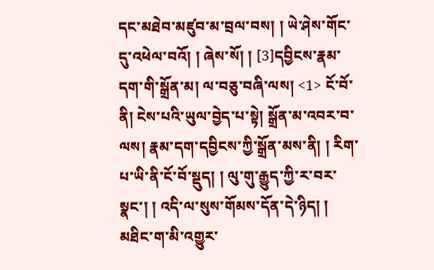དང་མཐེབ་མཛུབ་མ་བྲལ་བས། ། ཡེ་ཤེས་གོང་དུ་འཕེལ་བའོ། ། ཞེས་སོ། ། [3]དབྱིངས་རྣམ་དག་གི་སྒྲོན་མ། ལ་བཅུ་བཞི་ལས། <1> ངོ་བོ་ནི། ངེས་པའི་ཡུལ་བྱེད་པ་སྟེ། སྒྲོན་མ་འབར་བ་ལས། རྣམ་དག་དབྱིངས་ཀྱི་སྒྲོན་མས་ནི། ། རིག་པ་ཡི་ནི་ངོ་བོ་སྡུད། ། ལུ་གུ་རྒྱུད་ཀྱི་ར་བར་སྣང་། ། འདི་ལ་སུས་གོམས་དོན་དེ་ཉིད། ། མཐིང་ག་མི་འགྱུར་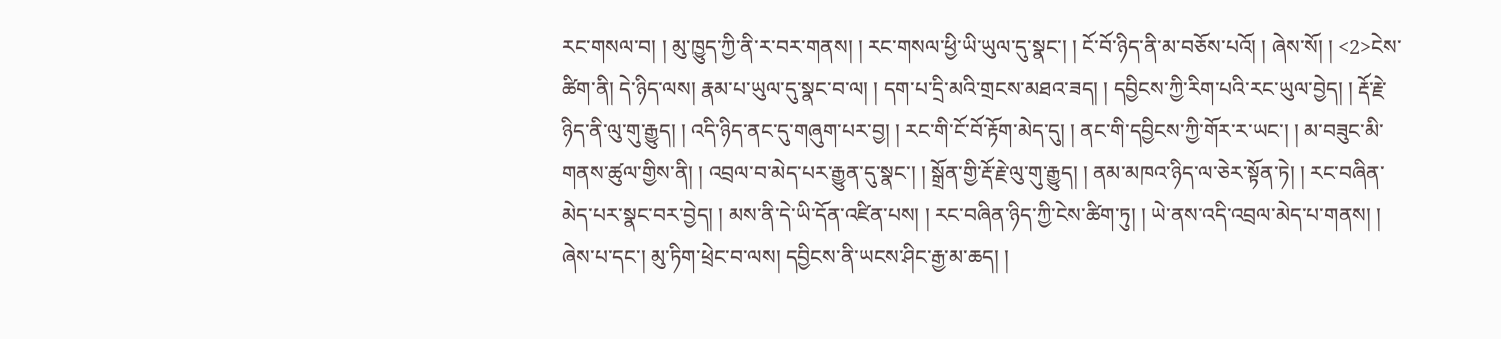རང་གསལ་བ། ། མུ་ཁྱུད་ཀྱི་ནི་ར་བར་གནས། ། རང་གསལ་ཕྱི་ཡི་ཡུལ་དུ་སྣང་། ། ངོ་བོ་ཉིད་ནི་མ་བཅོས་པའོ། ། ཞེས་སོ། ། <2>ངེས་ཚིག་ནི། དེ་ཉིད་ལས། རྣམ་པ་ཡུལ་དུ་སྣང་བ་ལ། ། དག་པ་དྲི་མའི་གྲངས་མཐའ་ཟད། ། དབྱིངས་ཀྱི་རིག་པའི་རང་ཡུལ་བྱེད། ། རྡོ་རྗེ་ཉིད་ནི་ལུ་གུ་རྒྱུད། ། འདི་ཉིད་ནང་དུ་གཞུག་པར་བྱ། ། རང་གི་ངོ་བོ་རྟོག་མེད་དུ། ། ནང་གི་དབྱིངས་ཀྱི་གོར་ར་ཡང་། ། མ་བཟུང་མི་གནས་ཚུལ་གྱིས་ནི། ། འབྲལ་བ་མེད་པར་རྒྱུན་དུ་སྣང་། ། སྒྲོན་གྱི་རྡོ་རྗེ་ལུ་གུ་རྒྱུད། ། ནམ་མཁའ་ཉིད་ལ་ཅེར་སྟོན་ཏེ། ། རང་བཞིན་མེད་པར་སྣང་བར་བྱེད། ། མས་ནི་དེ་ཡི་དོན་འཛིན་པས། ། རང་བཞིན་ཉིད་ཀྱི་ངེས་ཚིག་ཏུ། ། ཡེ་ནས་འདི་འབྲལ་མེད་པ་གནས། ། ཞེས་པ་དང་། མུ་ཏིག་ཕྲེང་བ་ལས། དབྱིངས་ནི་ཡངས་ཤིང་རྒྱ་མ་ཆད། །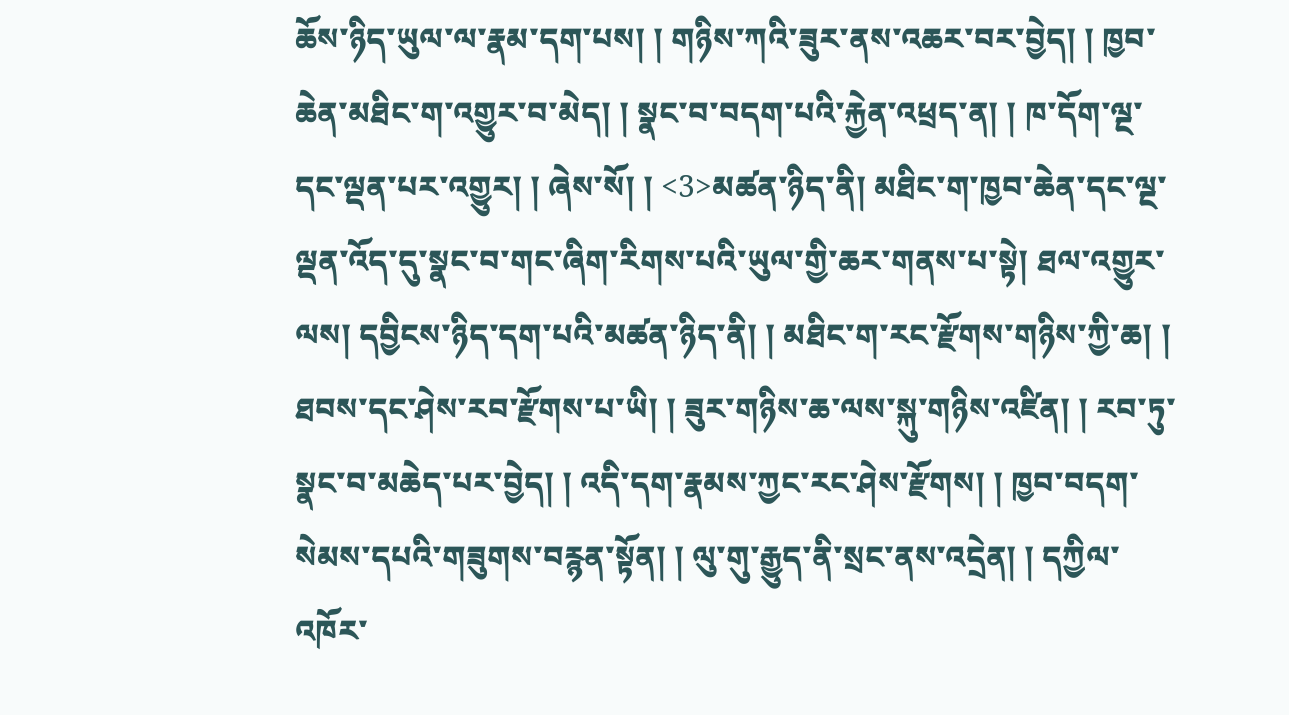ཆོས་ཉིད་ཡུལ་ལ་རྣམ་དག་པས། ། གཉིས་ཀའི་ཟུར་ནས་འཆར་བར་བྱེད། ། ཁྱབ་ཆེན་མཐིང་ག་འགྱུར་བ་མེད། ། སྣང་བ་བདག་པའི་རྐྱེན་འཕྲད་ན། ། ཁ་དོག་ལྔ་དང་ལྡན་པར་འགྱུར། ། ཞེས་སོ། ། <3>མཚན་ཉིད་ནི། མཐིང་ག་ཁྱབ་ཆེན་དང་ལྔ་ལྡན་འོད་དུ་སྣང་བ་གང་ཞིག་རིགས་པའི་ཡུལ་གྱི་ཆར་གནས་པ་སྟེ། ཐལ་འགྱུར་ལས། དབྱིངས་ཉིད་དག་པའི་མཚན་ཉིད་ནི། ། མཐིང་ག་རང་རྫོགས་གཉིས་ཀྱི་ཆ། ། ཐབས་དང་ཤེས་རབ་རྫོགས་པ་ཡི། ། ཟུར་གཉིས་ཆ་ལས་སྐུ་གཉིས་འཛིན། ། རབ་ཏུ་སྣང་བ་མཆེད་པར་བྱེད། ། འདི་དག་རྣམས་ཀྱང་རང་ཤེས་རྫོགས། ། ཁྱབ་བདག་སེམས་དཔའི་གཟུགས་བརྙན་སྟོན། ། ལུ་གུ་རྒྱུད་ནི་སྲང་ནས་འདྲེན། ། དཀྱིལ་འཁོར་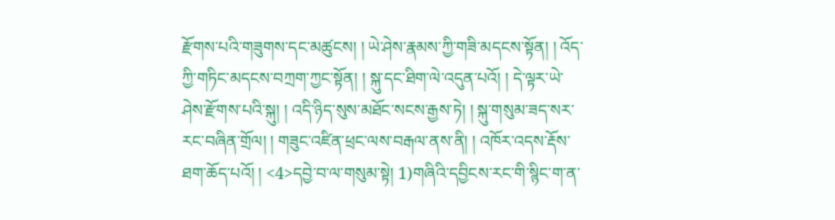རྫོགས་པའི་གཟུགས་དང་མཚུངས། ། ཡེ་ཤེས་རྣམས་ཀྱི་གཟི་མདངས་སྟོན། ། འོད་ཀྱི་གཏིང་མདངས་བཀྲག་ཀྱང་སྟོན། ། སྐུ་དང་ཐིག་ལེ་འདུན་པའོ། ། དེ་ལྟར་ཡེ་ཤེས་རྫོགས་པའི་སྐུ། ། འདི་ཉིད་སུས་མཐོང་སངས་རྒྱས་ཏེ། ། སྐུ་གསུམ་ཟད་སར་རང་བཞིན་གྲོལ། ། གཟུང་འཛིན་ཕྲང་ལས་བརྒལ་ནས་ནི། ། འཁོར་འདས་རྡོས་ཐག་ཆོད་པའོ། ། <4>དབྱེ་བ་ལ་གསུམ་སྟེ། 1)གཞིའི་དབྱིངས་རང་གི་སྙིང་ག་ན་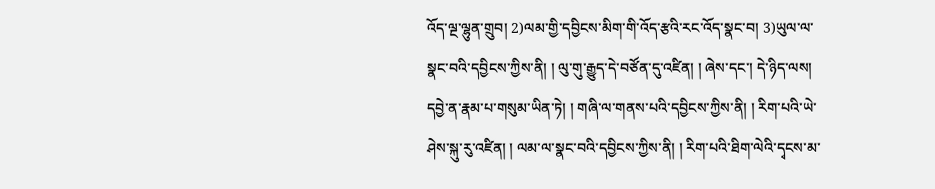འོད་ལྔ་ལྷུན་གྲུབ། 2)ལམ་གྱི་དབྱིངས་མིག་གི་འོད་རྩའི་རང་འོད་སྣང་བ། 3)ཡུལ་ལ་སྣང་བའི་དབྱིངས་ཀྱིས་ནི། ། ལུ་གུ་རྒྱུད་དེ་བཙོན་དུ་འཛིན། ། ཞེས་དང་། དེ་ཉིད་ལས། དབྱེ་ན་རྣམ་པ་གསུམ་ཡིན་ཏེ། ། གཞི་ལ་གནས་པའི་དབྱིངས་ཀྱིས་ནི། ། རིག་པའི་ཡེ་ཤེས་སྐུ་རུ་འཛིན། ། ལམ་ལ་སྣང་བའི་དབྱིངས་ཀྱིས་ནི། ། རིག་པའི་ཐིག་ལེའི་དྭངས་མ་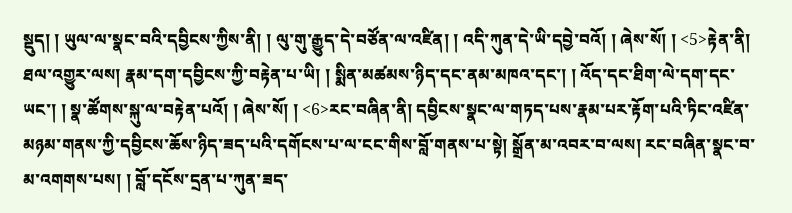སྡུད། ། ཡུལ་ལ་སྣང་བའི་དབྱིངས་ཀྱིས་ནི། ། ལུ་གུ་རྒྱུད་དེ་བཙོན་ལ་འཛིན། ། འདི་ཀུན་དེ་ཡི་དབྱེ་བའོ། ། ཞེས་སོ། ། <5>རྟེན་ནི། ཐལ་འགྱུར་ལས། རྣམ་དག་དབྱིངས་ཀྱི་བརྟེན་པ་ཡི། ། སྨིན་མཚམས་ཉིད་དང་ནམ་མཁའ་དང་། ། འོད་དང་ཐིག་ལེ་དག་དང་ཡང་། ། སྣ་ཚོགས་སྐུ་ལ་བརྟེན་པའོ། ། ཞེས་སོ། ། <6>རང་བཞིན་ནི། དབྱིངས་སྣང་ལ་གཏད་པས་རྣམ་པར་རྟོག་པའི་ཏིང་འཛིན་མཉམ་གནས་ཀྱི་དབྱིངས་ཆོས་ཉིད་ཟད་པའི་དགོངས་པ་ལ་ངང་གིས་བློ་གནས་པ་སྟེ། སྒྲོན་མ་འབར་བ་ལས། རང་བཞིན་སྣང་བ་མ་འགགས་པས། ། བློ་དངོས་དྲན་པ་ཀུན་ཟད་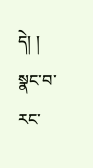དེ། ། སྣང་བ་རང་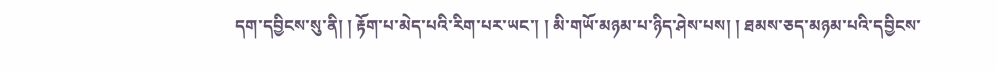དག་དབྱིངས་སུ་ནི། ། རྟོག་པ་མེད་པའི་རིག་པར་ཡང་། ། མི་གཡོ་མཉམ་པ་ཉིད་ཤེས་པས། ། ཐམས་ཅད་མཉམ་པའི་དབྱིངས་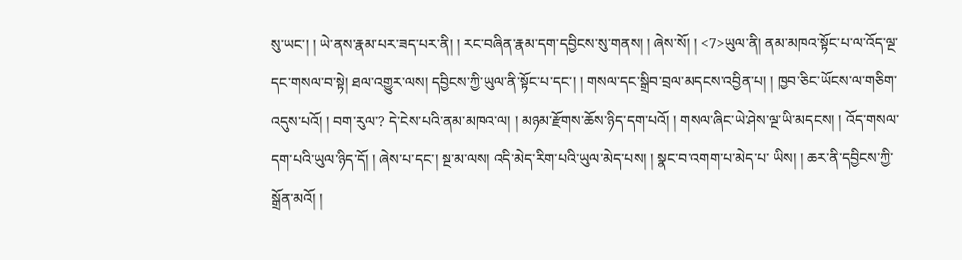སུ་ཡང་། ། ཡེ་ནས་རྣམ་པར་ཟད་པར་ནི། ། རང་བཞིན་རྣམ་དག་དབྱིངས་སུ་གནས། ། ཞེས་སོ། ། <7>ཡུལ་ནི། ནམ་མཁའ་སྟོང་པ་ལ་འོད་ལྔ་དང་གསལ་བ་སྟེ། ཐལ་འགྱུར་ལས། དབྱིངས་ཀྱི་ཡུལ་ནི་སྟོང་པ་དང་། ། གསལ་དང་སྒྲིབ་བྲལ་མདངས་འབྱིན་པ། ། ཁྱབ་ཅིང་ཡོངས་ལ་གཅིག་འདུས་པའོ། ། བག་རུལ་? དེ་ངེས་པའི་ནམ་མཁའ་ལ། ། མཉམ་རྫོགས་ཆོས་ཉིད་དག་པའོ། ། གསལ་ཞིང་ཡེ་ཤེས་ལྔ་ཡི་མདངས། ། འོད་གསལ་དག་པའི་ཡུལ་ཉིད་དོ། ། ཞེས་པ་དང་། སྔ་མ་ལས། འདི་མེད་རིག་པའི་ཡུལ་མེད་པས། ། སྣང་བ་འགག་པ་མེད་པ་ ཡིས། ། ཆར་ནི་དབྱིངས་ཀྱི་སྒྲོན་མའོ། །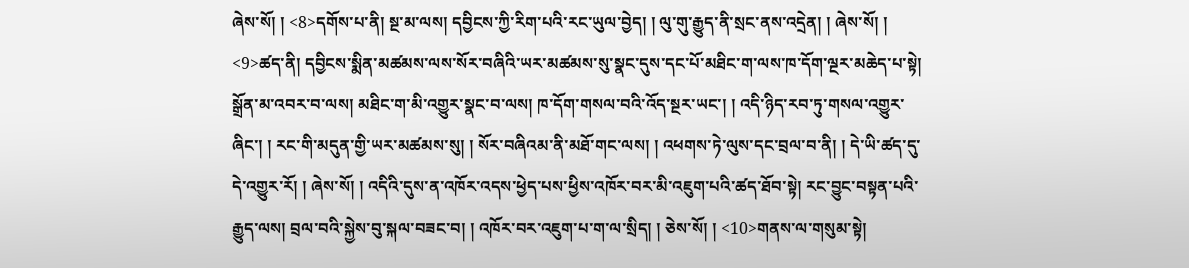ཞེས་སོ། ། <8>དགོས་པ་ནི། སྔ་མ་ལས། དབྱིངས་ཀྱི་རིག་པའི་རང་ཡུལ་བྱེད། ། ལུ་གུ་རྒྱུད་ནི་སྲང་ནས་འདྲེན། ། ཞེས་སོ། ། <9>ཚད་ནི། དབྱིངས་སྨིན་མཚམས་ལས་སོར་བཞིའི་ཡར་མཚམས་སུ་སྣང་དུས་དང་པོ་མཐིང་ག་ལས་ཁ་དོག་ལྔར་མཆེད་པ་སྟེ། སྒྲོན་མ་འབར་བ་ལས། མཐིང་ག་མི་འགྱུར་སྣང་བ་ལས། ཁ་དོག་གསལ་བའི་འོད་སྔར་ཡང་། ། འདི་ཉིད་རབ་ཏུ་གསལ་འགྱུར་ཞིང་། ། རང་གི་མདུན་གྱི་ཡར་མཚམས་སུ། ། སོར་བཞིའམ་ནི་མཐོ་གང་ལས། ། འཕགས་ཏེ་ལུས་དང་བྲལ་བ་ནི། ། དེ་ཡི་ཚད་དུ་དེ་འགྱུར་རོ། ། ཞེས་སོ། ། འདིའི་དུས་ན་འཁོར་འདས་ཕྱེད་པས་ཕྱིས་འཁོར་བར་མི་འཇུག་པའི་ཚད་ཐོབ་སྟེ། རང་བྱུང་བསྟན་པའི་རྒྱུད་ལས། བྲལ་བའི་སྐྱེས་བུ་སྐལ་བཟང་བ། ། འཁོར་བར་འཇུག་པ་ག་ལ་སྲིད། ། ཅེས་སོ། ། <10>གནས་ལ་གསུམ་སྟེ།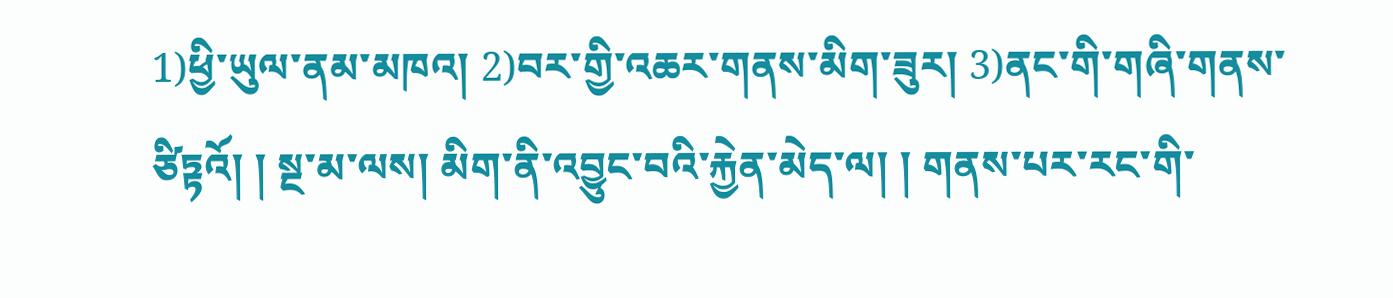1)ཕྱི་ཡུལ་ནམ་མཁའ། 2)བར་གྱི་འཆར་གནས་མིག་ཟུར། 3)ནང་གི་གཞི་གནས་ཙིཏྟའོ། ། སྔ་མ་ལས། མིག་ནི་འབྱུང་བའི་རྐྱེན་མེད་ལ། ། གནས་པར་རང་གི་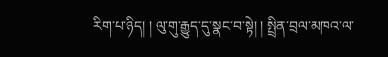རིག་པ་ཉིད། ། ལུ་གུ་རྒྱུད་དུ་སྣང་བ་སྟེ། ། སྤྲིན་བྲལ་མཁའ་ལ་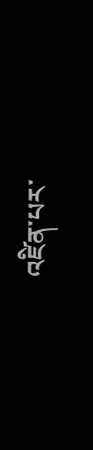འཛིན་པར་